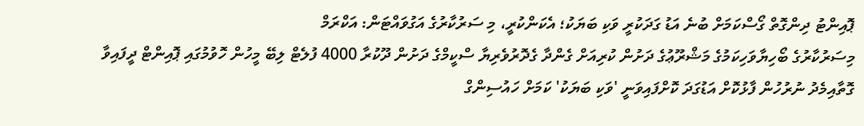ޕޮއިންޓު ދިންގޮތް ގޯސްކަމަށް ބުނެ އަޑު ގަދަކުރީ ވަކި ބަޔަކު؛ އެކަންކުރީ، މި ސަރުކާރުގެ އަގުވައްޓަން: އަކްރަމް
މިސަރުކާރުގެ ބޯހިޔާވަހިކަމުގެ މަޝްރޫޢުގެ ދަށުން ކުރިއަށް ގެންދާ ގެދޮރުވެރިޔާ ސްކީމްގެ ދަށުން ދޫކުރާ 4000 ފުލެޓް ލިބޭ މީހުން ހޮވުމުގައި ޕޮއިންޓް ދީފައިވާ ގޮތާއިމެދު ނުރުހުން ފާޅުކޮށް އަޑުގަދަ ކޮށްފައިވަނީ 'ވަކި ބަޔަކު' ކަމަށް ހައުސިންގް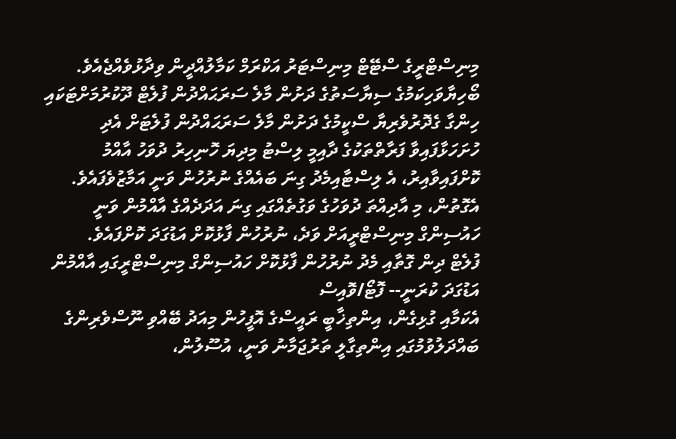މިނިސްޓްރީގެ ސްޓޭޓް މިނިސްޓަރު އަކްރަމް ކަމާލުއްދީން ވިދާޅުވެއްޖެއެވެ.
ބޯހިޔާވަހިކަމުގެ ސިޔާސަތުގެ ދަށުން މާލެ ސަރަޙައްދުން ފުލެޓް ދޫކުރުމަށްޓަކައި ހިންގާ ގެދޮރުވެރިޔާ ސްކީމުގެ ދަށުން މާލެ ސަރަޙައްދުން ފުލެޓަށް އެދި ހުށަހަޅާފައިވާ ފަރާތްތަކުގެ ދާއިމީ ލިސްޓު މިދިޔަ ހޮނިހިރު ދުވަހު އާއްމު ކޮށްފައިވާއިރު، އެ ލިސްޓާއިމެދު ގިނަ ބައެއްގެ ނުރުހުން ވަނީ އަމާޒުވެފައެވެ.
އެގޮތުން، މި އާދިއްތަ ދުވަހުގެ ވަގުތެއްގައި ގިނަ އަދަދެއްގެ އާއްމުން ވަނީ ހައުސިންގް މިނިސްޓްރީއަށް ވަދެ، ނުރުހުން ފާޅުކޮށް އަޑުގަދަ ކޮށްފައެވެ.
ފުލެޓް ދިން ގޮތާއި މެދު ނުރުހުން ފާޅުކޮށް ހައުސިންގް މިނިސްޓްރީގައި އާއްމުން އަޑުގަދަ ކުރަނީ-- ފޮޓޯ/ވޮއިސް
އެކަމާއި ގުޅިގެން، އިންތިޚާބީ ރައީސްގެ އޮފީހުން މިއަދު ބޭއްވި ނޫސްވެރިންގެ ބައްދަލުވުމުގައި އިންތިގާލީ ތަރުޖަމާނު ވަނީ، އުސޫލުން،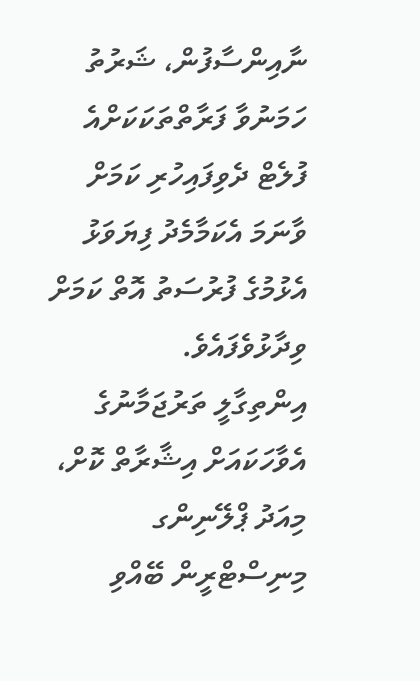ނާއިންސާފުން، ޝަރުތު ހަމަނުވާ ފަރާތްތަކަކަށްއެ ފުލެޓް ދެވިފައިހުރި ކަމަށް ވާނަމަ އެކަމާމެދު ފިޔަވަޅު އެޅުމުގެ ފުރުސަތު އޮތް ކަމަށް ވިދާޅުވެފައެވެ.
އިންތިގާލީ ތަރުޖަމާނުގެ އެވާހަކައަށް އިޝާރާތް ކޮށް، މިއަދު ޕްލޭނިންގ މިނިސްޓްރީން ބޭއްވި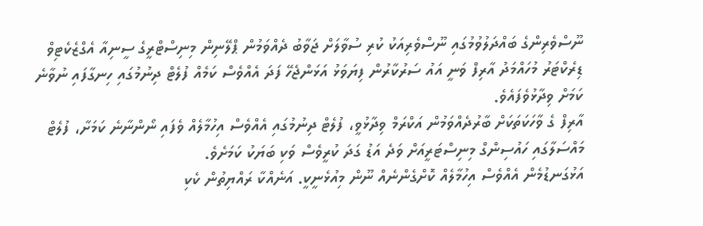ނޫސްވެރިންގެ ބައްދަލުވުމުގައި ނޫސްވެރިއަކު ކުރި ސުވާލަށް ޖަވާބު ދެއްވަމުން ޕްލޭނިން މިނިސްޓްރީގެ ސީނިއާ އެގްޒެކެޓިވް ޑިރެކްޓަރު މުހައްމަދު އާރިފް ވަނީ އައު ސަރުކާރުން ފިޔަވަޅު އަޅަންޖެހޭ ފަދަ އެއްވެސް ކަމެއް ފުލެޓް ދިނުމުގައި ހިނގާފައި ނުވާނެ ކަމަށް ވިދާޅުވެފައެވެ.
އާރިފް ގެ ވާހަކަތަކަށް ބާރުދެއްވަމުން އަކްރަމް ވިދާޅުވީ، ފުލެޓް ދިނުމުގައި އެއްވެސް އިހުމާލެއް ވެފައި ނޯންނާނެ ކަމަށާ، ފުލެޓް މައްސަލާގައި ހައުސިންގް މިނިސްޓަރީއަށް ވަދެ އަޑު ގަދަ ކުރީވެސް ވަކި ބަޔަކު ކަމަށެވެ.
އަޅުގަނޑުމެން އެއްވެސް އިހުމާލެއް ކޮށްގެންނެއް ނޫން މިއުޅެނީކީ. އަނެއްކާ ރައްޔިތުން ކެކި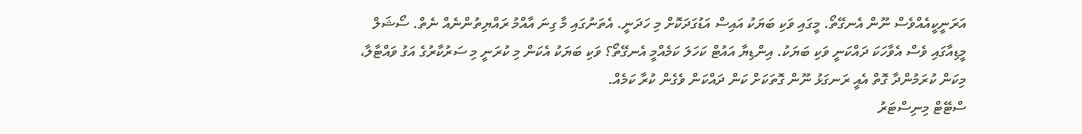އަރަނީކީއެއްވެސް ނޫން އެނގޭތޯ. މީގައި ވަކި ބަޔަކު އައިސް އަޑުގަދަކޮށް މި ހަދަނީ. އެތަނުގައި މާ ގިނަ އާއްމު ރައްޔިތުންނެއް ނެތް. ސޯޝަލް މީޑިއާގައި ވެސް އެވާހަކަ ދައްކަނީ ވަކި ބަޔަކު. އިންޑިޔާ އައުޓް ކަހަލަ ކަމެއްމީ އެނގޭތޯ؟ ވަކި ބަޔަކު އެކަން މި ކުރަނީ މި ސަރުކާރުގެ އަގު ވައްޓާލާ، މިކަން ކުރަމުންދާ ގޮތް އެއީ ރަނގަޅު ނޫން ގޮތަކަށް ކަން ދައްކަން ވެގެން ކުރާ ކަމެއް.
ސްޓޭޓް މިނިސްޓަރު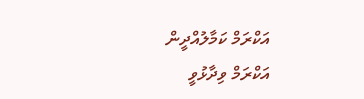އަކްރަމް ކަމާލުއްދީން
އަކްރަމް ވިދާޅުވީ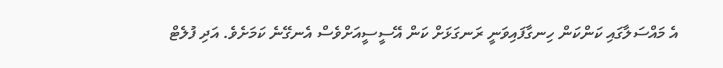އެ މައްސަލާގައި ކަންކަން ހިނގާފައިވަނީ ރަނގަޅަށް ކަން އޭސީސީއަށްވެސް އެނގޭނެ ކަމަށެވެ. އަދި ފުލެޓް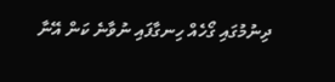ދިނުމުގައި ގޯހެއް ހިނގާފައި ނުވާނެ ކަން އޭނާ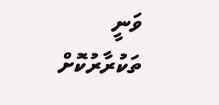ވަނީ ތަކުރާރުކޮށް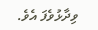ވިދާޅުވެފަ އެވެ.